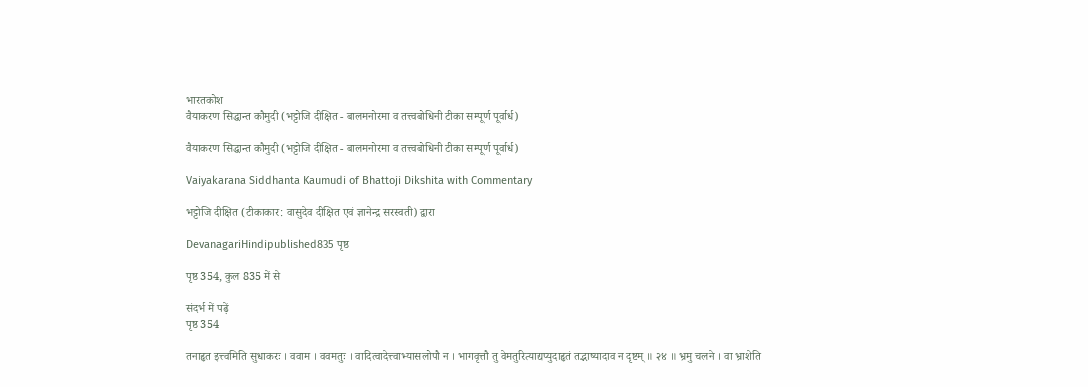भारतकोश
वैयाकरण सिद्धान्त कौमुदी (भट्टोजि दीक्षित - बालमनोरमा व तत्त्वबोधिनी टीका सम्पूर्ण पूर्वार्ध)

वैयाकरण सिद्धान्त कौमुदी (भट्टोजि दीक्षित - बालमनोरमा व तत्त्वबोधिनी टीका सम्पूर्ण पूर्वार्ध)

Vaiyakarana Siddhanta Kaumudi of Bhattoji Dikshita with Commentary

भट्टोजि दीक्षित (टीकाकार: वासुदेव दीक्षित एवं ज्ञानेन्द्र सरस्वती) द्वारा

DevanagariHindipublished835 पृष्ठ

पृष्ठ 354, कुल 835 में से

संदर्भ में पढ़ें
पृष्ठ 354

तनाहृत इत्त्वमिति सुधाकरः । ववाम । ववमतुः । वादित्वादेत्त्वाभ्यासलोपौ न । भागवृत्तौ तु वेमतुरित्याद्यप्युदाहृतं तद्भाष्यादाव न दृष्टम् ॥ २४ ॥ भ्रमु चलने । वा भ्राशेति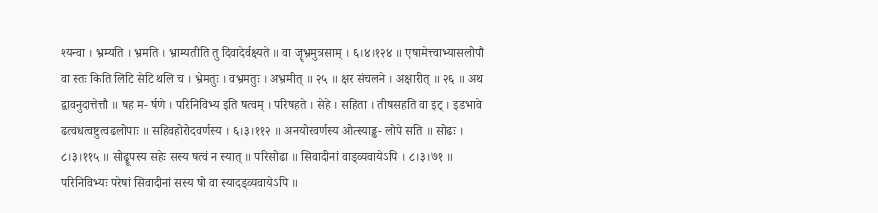श्यन्वा । भ्रम्यति । भ्रमति । भ्राम्यतीति तु दिवादेर्वक्ष्यते ॥ वा जॄभ्रमुत्रसाम् । ६।४।१२४ ॥ एषामेत्त्वाभ्यासलोपौ वा स्तः किति लिटि सेटि थलि च । भ्रेमतुः । वभ्रमतुः । अभ्रमीत् ॥ २५ ॥ क्षर संचलने । अक्षारीत् ॥ २६ ॥ अथ द्वावनुदात्तेत्तौ ॥ षह म- र्षणे । परिनिविभ्य इति षत्वम् । परिषहते । सेहे । सहिता । तीषसहति वा इट् । इडभावे ढत्वधत्वष्टुत्वढलोपाः ॥ सहिवहोरोदवर्णस्य । ६।३।११२ ॥ अनयोरवर्णस्य ओत्स्याड्ढ- लोपे सति ॥ सोढः । ८।३।११५ ॥ सोढ्रूपस्य सहेः सस्य षत्वं न स्यात् ॥ परिसोढा ॥ सिवादीनां वाड्व्यवायेऽपि । ८।३।७१ ॥ परिनिविभ्यः परेषां सिवादीनां सस्य षो वा स्यादड्व्यवायेऽपि ॥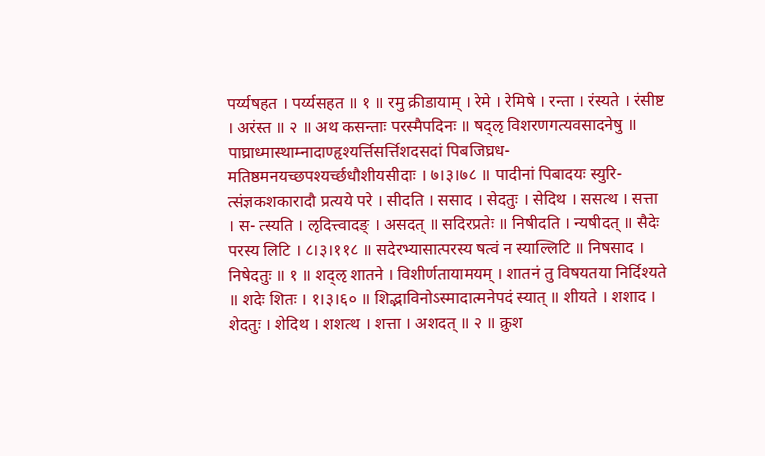पर्य्यषहत । पर्य्यसहत ॥ १ ॥ रमु क्रीडायाम् । रेमे । रेमिषे । रन्ता । रंस्यते । रंसीष्ट । अरंस्त ॥ २ ॥ अथ कसन्ताः परस्मैपदिनः ॥ षद्ऌ विशरणगत्यवसादनेषु ॥ पाघ्राध्मास्थाम्नादाण्हृश्यर्त्तिसर्त्तिशदसदां पिबजिघ्रध- मतिष्ठमनयच्छपश्यर्च्छधौशीयसीदाः । ७।३।७८ ॥ पादीनां पिबादयः स्युरि- त्संज्ञकशकारादौ प्रत्यये परे । सीदति । ससाद । सेदतुः । सेदिथ । ससत्थ । सत्ता । स- त्स्यति । ऌदित्त्वादङ् । असदत् ॥ सदिरप्रतेः ॥ निषीदति । न्यषीदत् ॥ सैदेः परस्य लिटि । ८।३।११८ ॥ सदेरभ्यासात्परस्य षत्वं न स्याल्लिटि ॥ निषसाद । निषेदतुः ॥ १ ॥ शद्ऌ शातने । विशीर्णतायामयम् । शातनं तु विषयतया निर्दिश्यते ॥ शदेः शितः । १।३।६० ॥ शिद्भाविनोऽस्मादात्मनेपदं स्यात् ॥ शीयते । शशाद । शेदतुः । शेदिथ । शशत्थ । शत्ता । अशदत् ॥ २ ॥ क्रुश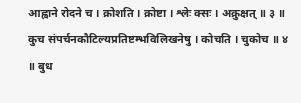आह्वाने रोदने च । क्रोशति । क्रोष्टा । श्लेः क्सः । अक्रुक्षत् ॥ ३ ॥ कुच संपर्चनकौटिल्यप्रतिष्टम्भविलिखनेषु । कोचति । चुकोच ॥ ४ ॥ बुध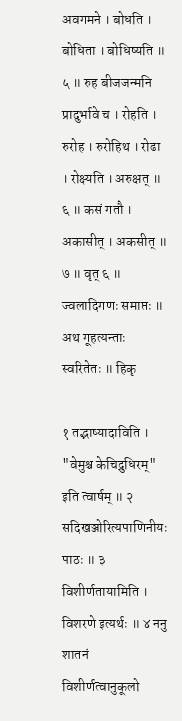अवगमने । बोधति । बोधिता । बोधिष्यति ॥ ५ ॥ रुह बीजजन्मनि प्रादुर्भावे च । रोहति । रुरोह । रुरोहिथ । रोढा । रोक्ष्यति । अरुक्षत् ॥ ६ ॥ कसं गतौ । अकासीत् । अकसीत् ॥ ७ ॥ वृत् ६ ॥ ज्वलादिगणः समाप्तः ॥ अथ गूहत्यन्ताः स्वरितेतः ॥ हिकृ

१ तद्भाष्यादाविति । "वेमुश्च केचिद्रुधिरम्" इति त्वार्षम् ॥ २ सदिखञ्जोरित्यपाणिनीयः पाठः ॥ ३ विशीर्णतायामिति । विशरणे इत्यर्थः ॥ ४ ननु शातनं विशीर्णत्वानुकूलो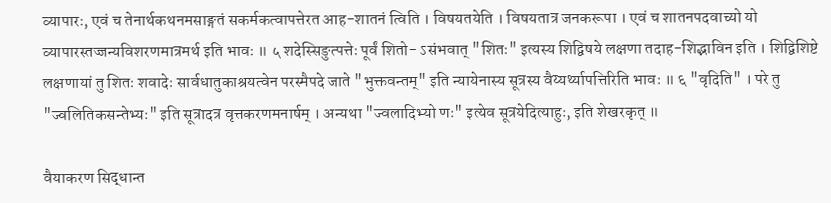व्यापारः, एवं च तेनार्थकथनमसाङ्गतं सकर्मकत्वापत्तेरत आह-शातनं त्विति । विषयतयेति । विषयतात्र जनकरूपा । एवं च शातनपदवाच्यो यो व्यापारस्तज्जन्यविशरणमात्रमर्थ इति भावः ॥ ५ शदेस्सिङुत्पत्तेः पूर्वं शितो- ऽसंभवात् "शितः" इत्यस्य शिद्विषये लक्षणा तदाह-शिद्भाविन इति । शिद्विशिष्टे लक्षणायां तु शितः शवादेः सार्वधातुकाश्रयत्वेन परस्मैपदे जाते "भुक्तवन्तम्" इति न्यायेनास्य सूत्रस्य वैय्यर्थ्यापत्तिरिति भावः ॥ ६ "वृदिति" । परे तु "ज्वलितिकसन्तेभ्यः" इति सूत्रादत्र वृत्तकरणमनार्षम् । अन्यथा "ज्वलादिभ्यो णः" इत्येव सूत्रयेदित्याहुः, इति शेखरकृत् ॥

वैयाकरण सिद्धान्त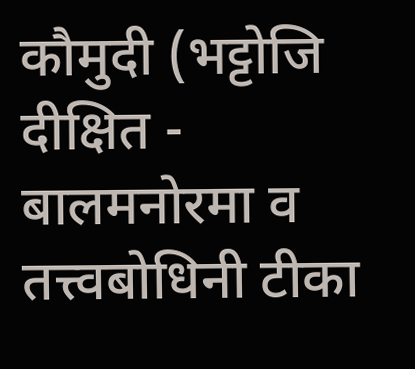कौमुदी (भट्टोजि दीक्षित - बालमनोरमा व तत्त्वबोधिनी टीका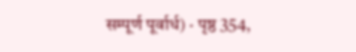सम्पूर्ण पूर्वार्ध) · पृष्ठ 354,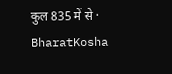कुल 835 में से · BharatKosha